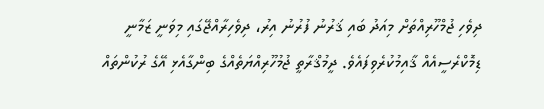ދިވެހި ޖުމްހޫރިއްތަށް މިއަދު ބައި ޤަރުނު ފުރުނު އިރު، ދިވެހިރާއްޖޭގައި މިވަނީ ޒަމާނީ ޑިމޮކްރެސީއެއް ޤާއިމުކުރެވިފައެވެ. ދީމުޤްރާތީ ޖުމުހޫރިއްޔަތެއްގެ ބިންގާއެޅި އޭގެ ރުކުންތައް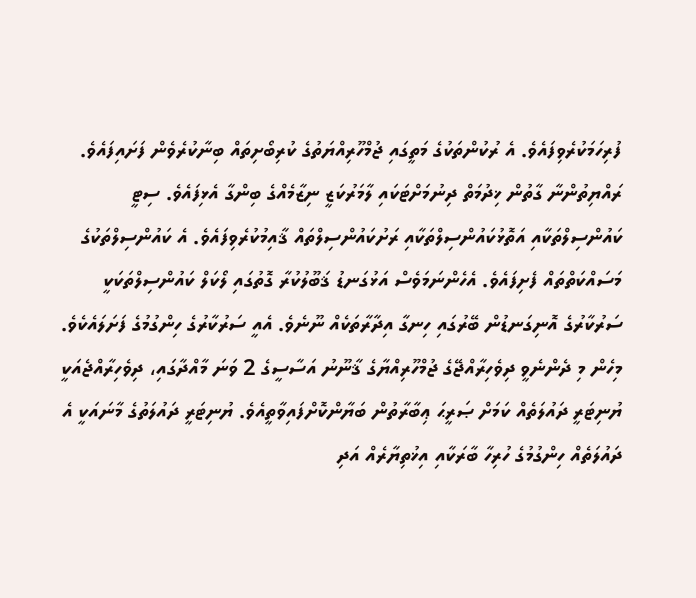ފުރިހަމަކުރެވިފައެވެ. އެ ރުކުންތަކުގެ މަތީގައި ޖުމްހޫރިއްޔަތުގެ ކުރިބޯށިތައް ބިނާކުރެވެން ފަށައިފައެވެ. ރައްޔިތުންނާ ގާތުން ޚިދުމަތް ދިނުމަށްޓަކައި ލާމަރުކަޒީ ނިޒާމެއްގެ ބިންގާ އެޅިފައެވެ. ސިޓީ ކައުންސިލްތަކާއި އަތޮޅުކައުންސިލްތަކާއި ރަށުކައުންސިލްތައް ޤާއިމުކުރެވިފައެވެ. އެ ކައުންސިލްތަކުގެ މަސައްކަތްތައް ފެށިފައެވެ. އެހެންނަމަވެސް އަޅުގަނޑު ޤަބޫލުކުރާ ގޮތުގައި ލޯކަލް ކައުންސިލްތަކަކީ ސަރުކާރުގެ އޮނިގަނޑުން ބޭރުގައި ހިނގާ އިދާރާތަކެއް ނޫނެވެ. އެއީ ސަރުކާރުގެ ހިންގުމުގެ ފަށަލައެކެވެ. މިހެން މި ދެންނެވީ ދިވެހިރާއްޖޭގެ ޖުމްހޫރިއްޔާގެ ޤާނޫނު އަސާސީގެ 2 ވަނަ މާއްދާގައި، ދިވެހިރާއްޖެއަކީ ޔުނިޓަރީ ދައުލަތެއް ކަމަށް ޞަރީޙަ ޢިބާރާތުން ބަޔާންކޮށްފައިވާތީއެވެ. ޔުނިޓަރީ ދައުލަތުގެ މާނައަކީ އެ ދައުލަތެއް ހިންގުމުގެ ހުރިހާ ބާރަކާއި އިޚުތިޔާރެއް އަދި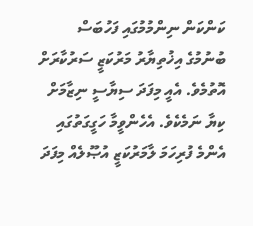ކަންކަން ނިންމުމުގައި ފަހުބަސް ބުނުމުގެ އިޚުތިޔާރު މަރުކަޒީ ސަރުކާރަށް އޮތުމެވެ. އެއީ މިފަދަ ސިޔާސީ ނިޒާމަށް ކިޔާ ނަމެކެވެ. އެހެންވީމާ ހަގީގަތުގައި އެންމެ ފުރިހަމަ ލާމަރުކަޒީ އުޞޫލެއް މިފަދަ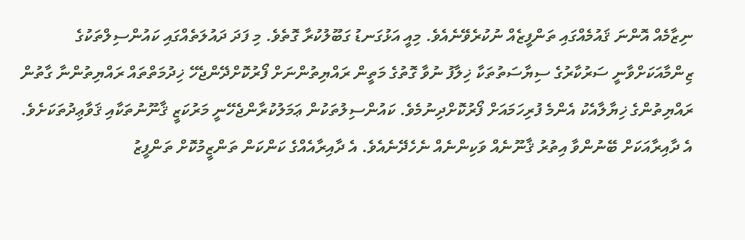ނިޒާމެއް އޮންނަ ޤައުމެއްގައި ތަންފީޒެއް ނުކުރެވޭނެއެވެ. މިއީ އަޅުގަނޑު ގަބޫލުކުރާ ގޮތެވެ. މި ފަދަ ދައުލަތެއްގައި ކައުންސިލްތަކުގެ ޒިންމާއަކަށްވާނީ ސަރުކާރުގެ ސިޔާސަތުތަކާ ޚިލާފު ނުވާ ގޮތުގެ މަތީން ރައްޔިތުންނަށް ފޯރުކޮށްދޭންޖެހޭ ޚިދުމަތްތައް ރައްޔިތުންނާ ގާތުން ރައްޔިތުންގެ ޚިޔާލާއެކު އެންމެ ފުރިހަމައަށް ފޯރުކޮށްދިނުމެވެ. ކައުންސިލުތަކުން ޢަމަލުކުރާންޖެހޭނީ މަރުކަޒީ ޤާނޫނުތަކާއި ޤަވާޢިދުތަކަށެވެ. އެ ދާއިރާއަކަށް ބޭނުންވާ އިތުރު ޤާނޫނެއް ވަކިންނެއް ނެހެދޭނެއެވެ. އެ ދާއިރާއެއްގެ ކަންކަން ތަންޒީމުކޮށް ތަންފީޒު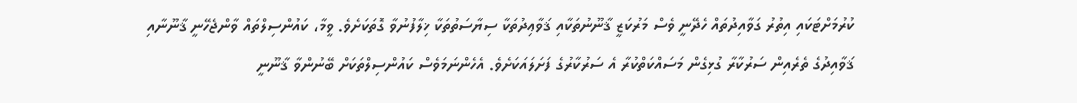ކުރުމަށްޓަކައި އިތުރު ގަވާއިދުތައް ހެދޭނީ ވެސް މަރުކަޒީ ޤާނޫނުތަކާއި ޤަވާޢިދުތަކާ ސިޔާސަތުތަކާ ޚިލާފުނުވާ ގޮތަކަށެވެ. ވީމާ، ކައުންސިލްތައް ވާންޖެހޭނީ ޤާނޫނާއި ޤަވާއިދުގެ ތެރެއިން ސަރުކާރާ ގުޅިގެން މަސައްކަތްކުރާ އެ ސަރުކާރުގެ ފަށަލައަކަށެވެ. އެހެންނަމަވެސް ކައުންސިލްތަކަށް ބޭނުންވާ ޤާނޫނީ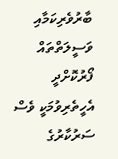ބާރުވެރިކަމާއި ވަސީލަތްތައް ފޯރުކޮށްދީ އެހީތެރިވުމަކީ ވެސް ސަރުކާރުގެ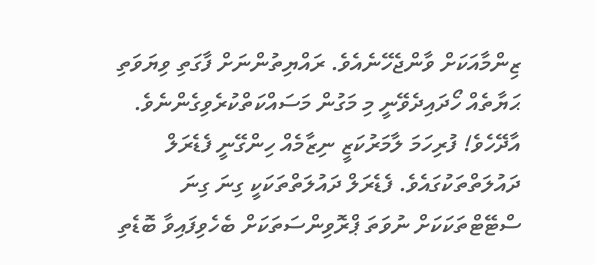ޒިންމާއަކަށް ވާންޖެހޭނެއެވެ. ރައްޔިތުންނަށް ފާގަތި ވިޔަވަތި ޙަޔާތެއް ހޯދައިދެވޭނީ މި މަގުން މަސައްކަތްކުރެވިގެންނެވެ.
އާދޭހެވެ! ފުރިހަމަ ލާމަރުކަޒީ ނިޒާމެއް ހިންގޭނީ ފެޑެރަލް ދައުލަތްތަކުގައެވެ. ފެޑެރަލް ދައުލަތްތަކަކީ ގިނަ ގިނަ ސްޓޭޓްތަކަކަށް ނުވަތަ ޕްރޮވިންސަތަކަށް ބެހެވިފައިވާ ބޮޑެތި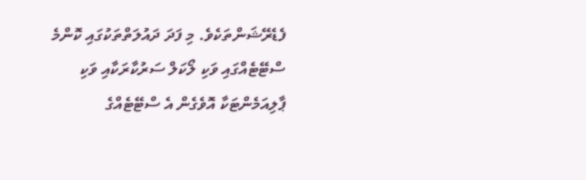ފެޑެރޭޝަންތަކެވެ. މި ފަދަ ދައުލަތްތަކުގައި ކޮންމެ ސްޓޭޓެއްގައި ވަކި ލޯކަލް ސަރުކާރަކާއި ވަކި ޕާލިއަމެންޓަކާ އޮވެގެން އެ ސްޓޭޓެއްގެ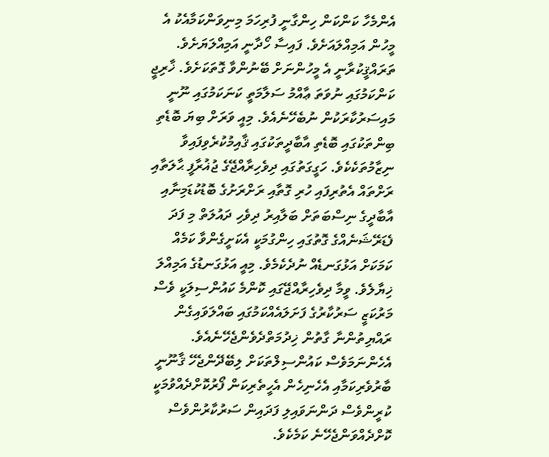އެންމެހާ ކަންކަން ހިންގާނީ ފުރިހަމަ މިނިވަންކަމާއެކު އެ މީހުން އަމިއްލައަށެވެ. ފައިސާ ހޯދާނީ އަމިއްލަޔަށެވެ. ތަރައްޤީކުރާނީ އެ މީހުންނަށް ބޭނުންވާ ގޮތަކަށެވެ. ޚާރިޖީ ކަންކަމުގައި ނުވަތަ ޢާއްމު ސަލާމަތީ ކަނަކަމުގައި ނޫނީ މައިސަރުކާރަކުން ނުބެހޭނެއެވެ. މިއީ ވަރަށް ބިޔަ ބޮޑެތި ބިންތަކުގައި ބޮޑެތި އާބާދީތަކުގައި ޤާއިމުކުރެވިފައިވާ ނިޒާމުތަކެކެވެ. ހަގީގަތުގައި ދިވެހިރާއްޖޭގެ ޖުޣުރާފީ ޙާލަތާއި ރަށްތައް އެތުރިފައި ހުރި ގޮތާއި ރަށްރަށުގެ ބޮޑުކުޑަމިނާއި އާބާދީގެ ނިސްބަތަށް ބަލާއިރު ދިވެހި ދައުލަތް މި ފަދަ ފެޑަރޭޝަނެއްގެ ގޮތުގައި ހިންގުމަކީ އެކަށީގެންވާ ކަމެއް ކަމަކަށް އަޅުގަނޑެއް ނުދެކެމެވެ. މިއީ އަޅުގަނޑުގެ އަމިއްލަ ޚިޔާލެވެ. ވީމާ ދިވެހިރާއްޖޭގައި ކޮންމެ ކައުންސިލަކީ ވެސް މަރުކަޒީ ސަރުކާރުގެ ފަށަލައެއްކަމުގައި ބައްލަވައިގެން ރައްޔިތުންނާ ގާތުން ޚިދުމަތްދެވެންޖެހޭނެއެވެ. އެހެންނަމަވެސް ކައުންސިލްތަކަށް ލިބޭދޭންޖެހޭ ޤާނޫނީ ބާރުވެރިކަމާއި އެހެނިހެން އެހީތެރިކަން ފޯރުކޮށްދެއްވުމަކީ ކުރީންވެސް ދަންނަވައިލި ފަދައިން ސަރުކާރުންވެސް ކޮށްދެއްވަންޖެހޭނެ ކަމެކެވެ.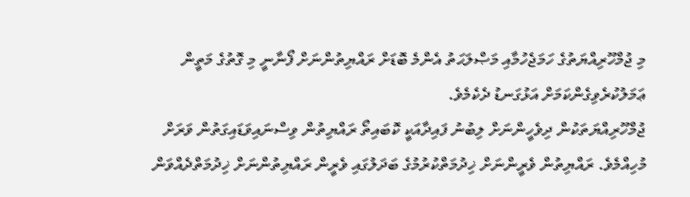މި ޖުމްހޫރިއްޔަތުގެ ހަމަޖެހުމާއި މަޞްލަޙަތު އެންމެ ބޮޑަށް ރައްޔިތުންނަށް ފޯނާނީ މި ގޮތުގެ މަތީން ޢަމަލުކުރެވިގެންކަމަށް އަޅުގަނޑު ދެކެމެވެ.
ޖުމްހޫރިއްޔަތަކުން ދިވެހީންނަށް ލިބުނު ފައިދާއަކީ ކޮބައިތޯ ރައްޔިތުން ވިސްނައިވަޑައިގަތުން ވަރަށް މުހިއްމެވެ. ރައްޔިތުން ވެރީންނަށް ޚިދުމަތްކުރުމުގެ ބަދަލުގައި ވެރީން ރައްޔިތުންނަށް ޚިދުމަތްދެއްވަން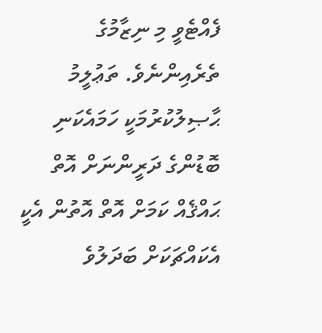ފެއްޓެވީ މި ނިޒާމުގެ ތެރެއިންނެވެ. ތަޢުލީމު ޙާޞިލުކުރުމަކީ ހަމައެކަނި ބޮޑުންގެ ދަރީންނަށް އޮތް ޙައްޤެއް ކަމަށް އޮތް އޮތުން އެކީ އެކައްޗަކަށް ބަދަލުވެ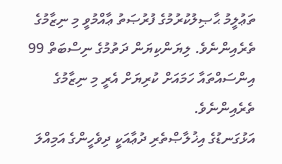ތަޢުލީމު ޙާޞިލުކުރުމުގެ ފުރުޞަތު ޢާއްމުވީ މި ނިޒާމުގެ ތެރެއިންނެވެ. ލިޔަންކިޔަން ދަތުމުގެ ނިސްބަތް 99 އިންސައްތައާ ހަމައަށް ކުރިޔަށް އެރީ މި ނިޒާމުގެ ތެރެއިންނެވެ.
އަޅުގަނޑުގެ އިޚުލާޞްތެރި ދުޢާއަކީ ދިވެހީންގެ އަމިއްލަ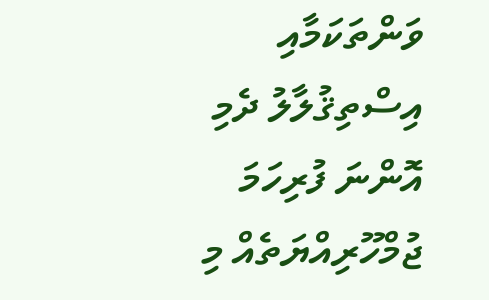ވަންތަކަމާއި އިސްތިޤުލާލު ދެމި އޮންނަ ފުރިހަމަ ޖުމްހޫރިއްޔަތެއް މި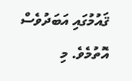ޤައުމުގައި އަބަދުވެސް އޮތުމެވެ. މި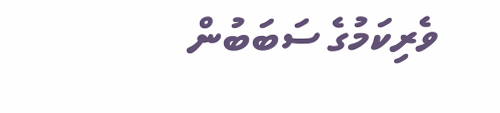ވެރިކަމުގެ ސަބަބުން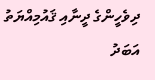ދިވެހީންގެ ދީނާއި ޤައުމިއްޔަތު އަބަދު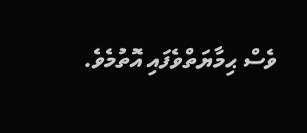ވެސް ޙިމާޔަތްވެފައި އޮތުމެވެ.